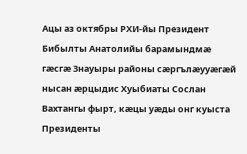Ацы аз октябры РХИ-йы Президент Бибылты Анатолийы барамындмæ гæсгæ Знауыры районы сӕргълӕууӕгӕй нысан æрцыдис Хуыбиаты Сослан Вахтангы фырт, кæцы уæды онг куыста Президенты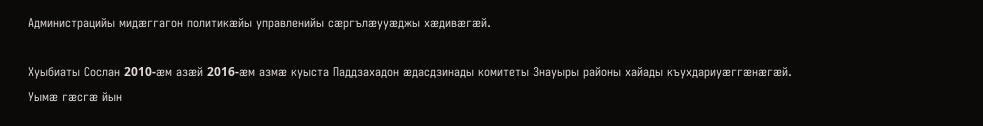Администрацийы мидæггагон политикæйы управленийы сæргълæууæджы хæдивæгæй.

Хуыбиаты Сослан 2010-æм азæй 2016-æм азмæ куыста Паддзахадон æдасдзинады комитеты Знауыры районы хайады къухдариуæггæнæгæй. Уымæ гæсгæ йын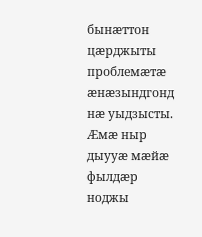бынæттон цæрджыты проблемæтæ æнæзындгонд нæ уыдзысты. Ӕмæ ныр дыууæ мæйæ фылдæр ноджы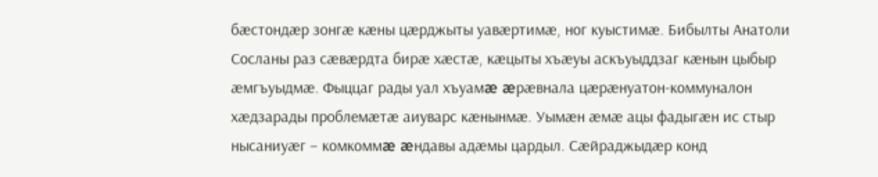бæстондæр зонгæ кæны цæрджыты уавæртимæ, ног куыстимæ. Бибылты Анатоли Сосланы раз сæвæрдта бирæ хæстæ, кæцыты хъæуы аскъуыддзаг кæнын цыбыр æмгъуыдмæ. Фыццаг рады уал хъуамæ æрæвнала цæрæнуатон-коммуналон хæдзарады проблемæтæ аиуварс кæнынмæ. Уымæн æмæ ацы фадыгæн ис стыр нысаниуæг – комкоммæ æндавы адæмы цардыл. Сæйраджыдæр конд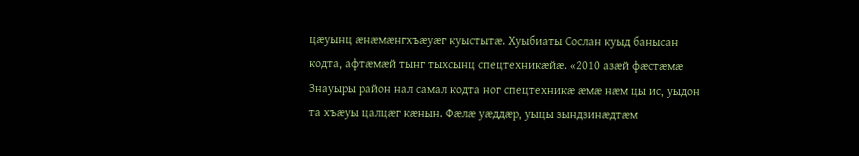цæуынц æнæмæнгхъæуæг куыстытæ. Хуыбиаты Сослан куыд банысан кодта, афтæмæй тынг тыхсынц спецтехникæйæ. «2010 азӕй фӕстӕмӕ Знауыры район нал самал кодта ног спецтехникӕ ӕмӕ нӕм цы ис, уыдон та хъæуы цалцæг кæнын. Фӕлӕ уӕддӕр, уыцы зындзинӕдтӕм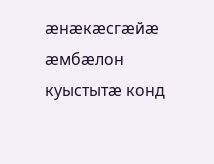ӕнӕкӕсгӕйӕ ӕмбӕлон куыстытӕ конд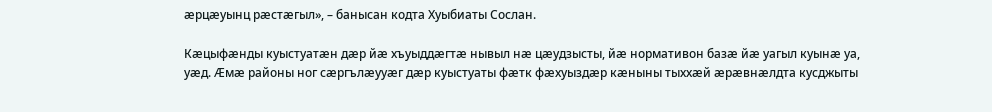ӕрцӕуынц рӕстӕгыл», – банысан кодта Хуыбиаты Сослан.

Кæцыфæнды куыстуатæн дæр йæ хъуыддæгтæ нывыл нæ цæудзысты, йæ нормативон базæ йæ уагыл куынæ уа, уæд. Ӕмæ районы ног сӕргълӕууӕг дæр куыстуаты фæтк фæхуыздæр кæныны тыххæй æрæвнæлдта кусджыты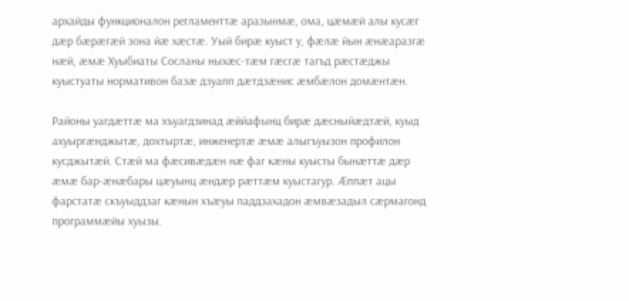архайды функционалон регламенттæ аразынмæ, ома, цæмæй алы кусæг дæр бæрæгæй зона йæ хæстæ. Уый бирæ куыст у, фæлæ йын æнæаразгæ нæй, æмæ Хуыбиаты Сосланы ныхæс-тæм гæсгæ тагъд рæстæджы куыстуаты нормативон базæ дзуапп дæтдзæнис æмбæлон домæнтæн.

Районы уагдæттæ ма хъуагдзинад æййафынц бирæ дæсныйæдтæй, куыд ахуыргæнджытæ, дохтыртæ, инженертæ æмæ алыгъуызон профилон кусджытæй. Стæй ма фæсивæдæн нæ фаг кæны куысты бынæттæ дæр æмæ бар-æнæбары цæуынц æндæр рæттæм куыстагур. Ӕппæт ацы фарстатæ скъуыддзаг кæнын хъæуы паддзахадон æмвæзадыл сæрмагонд программæйы хуызы.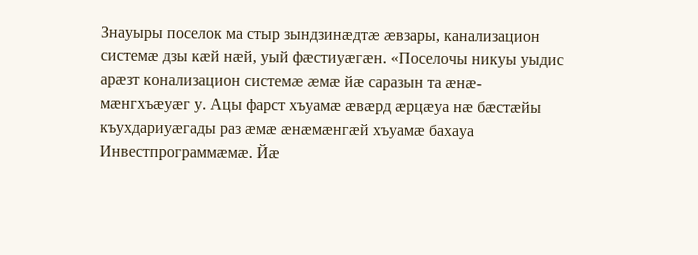Знауыры поселок ма стыр зындзинæдтæ æвзары, канализацион системæ дзы кæй нæй, уый фæстиуæгæн. «Поселочы никуы уыдис арæзт конализацион системæ æмæ йæ саразын та æнæ-мæнгхъæуæг у. Ацы фарст хъуамӕ ӕвӕрд ӕрцӕуа нӕ бӕстӕйы къухдариуӕгады раз ӕмӕ ӕнӕмӕнгӕй хъуамӕ бахауа Инвестпрограммæмӕ. Йӕ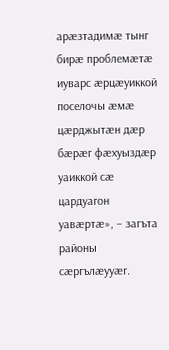арæзтадимæ тынг бирæ проблемæтæ иуварс æрцæуиккой поселочы æмæ цӕрджытӕн дӕр бӕрӕг фӕхуыздӕр уаиккой сӕ цардуагон уавӕртӕ», – загъта районы сæргълæууæг.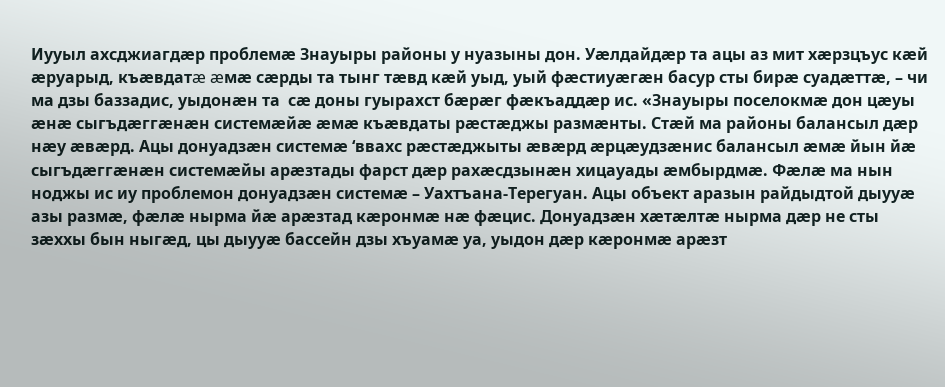Иууыл ахсджиагдӕр проблемӕ Знауыры районы у нуазыны дон. Уæлдайдæр та ацы аз мит хæрзцъус кæй æруарыд, къæвдатæ æмæ сæрды та тынг тæвд кæй уыд, уый фæстиуæгæн басур сты бирæ суадæттæ, – чи ма дзы баззадис, уыдонæн та  сæ доны гуырахст бæрæг фæкъаддæр ис. «Знауыры поселокмӕ дон цӕуы ӕнӕ сыгъдӕггӕнӕн системӕйӕ ӕмӕ къӕвдаты рӕстӕджы размӕнты. Стӕй ма районы балансыл дӕр нӕу ӕвӕрд. Ацы донуадзӕн системӕ ‘ввахс рӕстӕджыты ӕвӕрд ӕрцӕудзӕнис балансыл ӕмӕ йын йӕ сыгъдӕггӕнӕн системӕйы арӕзтады фарст дӕр рахӕсдзынӕн хицауады ӕмбырдмӕ. Фӕлӕ ма нын ноджы ис иу проблемон донуадзӕн системӕ – Уахтъана-Терегуан. Ацы объект аразын райдыдтой дыууӕ азы размӕ, фӕлӕ нырма йӕ арӕзтад кӕронмӕ нӕ фӕцис. Донуадзæн хæтæлтæ нырма дæр не сты зæххы бын ныгæд, цы дыууæ бассейн дзы хъуамæ уа, уыдон дæр кæронмæ арæзт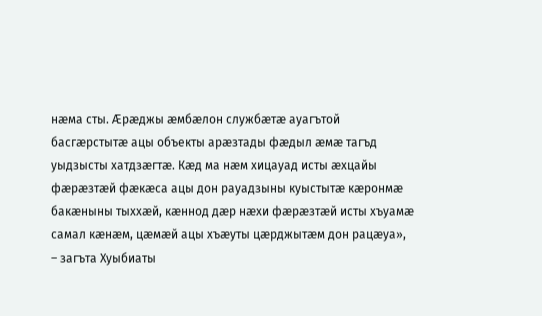нæма сты. Ӕрӕджы ӕмбӕлон службӕтӕ ауагътой басгӕрстытӕ ацы объекты арӕзтады фӕдыл ӕмӕ тагъд уыдзысты хатдзӕгтӕ. Кӕд ма нӕм хицауад исты ӕхцайы фӕрӕзтӕй фӕкӕса ацы дон рауадзыны куыстытӕ кӕронмӕ бакӕныны тыххӕй, кӕннод дӕр нӕхи фӕрӕзтӕй исты хъуамӕ самал кӕнӕм, цӕмӕй ацы хъӕуты цӕрджытӕм дон рацӕуа», – загъта Хуыбиаты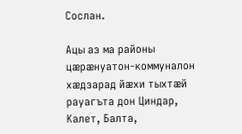Сослан.

Ацы аз ма районы цӕрӕнуатон-коммуналон хӕдзарад йӕхи тыхтӕй рауагъта дон Циндар, Калет, Балта,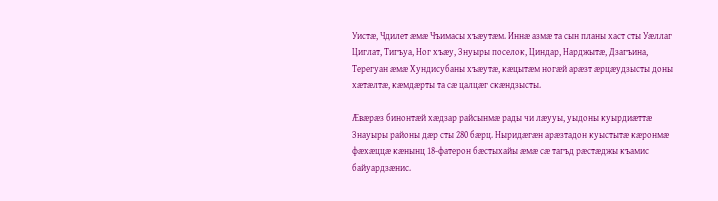Уистӕ, Чдилет ӕмӕ Чъимасы хъӕутӕм. Иннӕ азмӕ та сын планы хаст сты Уӕллаг Циглат, Тигъуа, Ног хъӕу, Знуыры поселок, Циндар, Нарджытӕ, Дзагъина, Терегуан ӕмӕ Хундисубаны хъӕутӕ, кӕцытӕм ногӕй арӕзт ӕрцӕудзысты доны хӕтӕлтӕ, кӕмдӕрты та сӕ цалцӕг скӕндзысты.

Ӕвӕрӕз бинонтӕй хӕдзар райсынмӕ рады чи лӕууы, уыдоны куырдиӕттӕ Знауыры районы дӕр сты 280 бӕрц. Ныридӕгӕн арӕзтадон куыстытӕ кӕронмӕ фӕхӕццӕ кӕнынц 18-фатерон бӕстыхайы ӕмӕ сӕ тагъд рӕстӕджы къамис байуардзӕнис.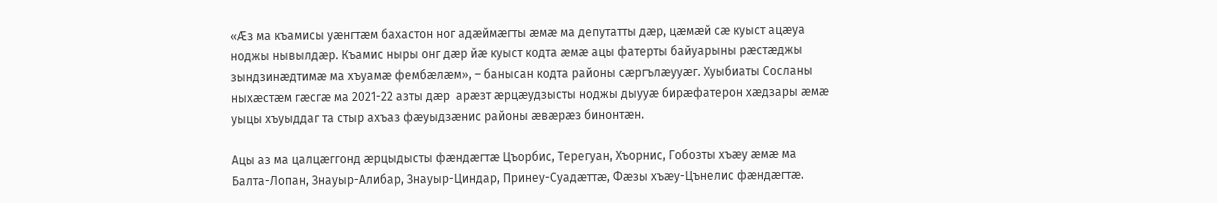«Ӕз ма къамисы уӕнгтӕм бахастон ног адӕймӕгты ӕмӕ ма депутатты дӕр, цӕмӕй сӕ куыст ацӕуа ноджы нывылдӕр. Къамис ныры онг дӕр йӕ куыст кодта ӕмӕ ацы фатерты байуарыны рӕстӕджы зындзинӕдтимӕ ма хъуамӕ фембӕлӕм», – банысан кодта районы сӕргълӕууӕг. Хуыбиаты Сосланы ныхӕстӕм гӕсгӕ ма 2021-22 азты дӕр  арӕзт ӕрцӕудзысты ноджы дыууӕ бирӕфатерон хӕдзары ӕмӕ уыцы хъуыддаг та стыр ахъаз фӕуыдзӕнис районы ӕвӕрӕз бинонтӕн.

Ацы аз ма цалцӕггонд ӕрцыдысты фӕндӕгтӕ Цъорбис, Терегуан, Хъорнис, Гобозты хъӕу ӕмӕ ма Балта-Лопан, Знауыр-Алибар, Знауыр-Циндар, Принеу-Суадӕттӕ, Фӕзы хъӕу-Цънелис фӕндӕгтӕ.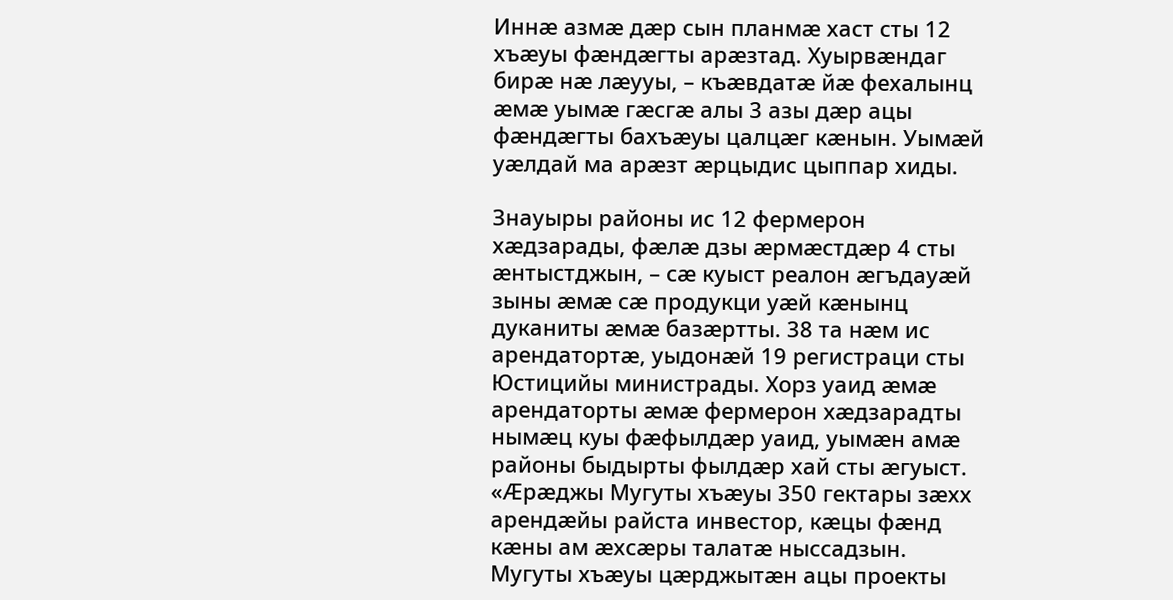Иннӕ азмӕ дӕр сын планмӕ хаст сты 12 хъӕуы фӕндӕгты арӕзтад. Хуырвӕндаг бирӕ нӕ лӕууы, – къӕвдатӕ йӕ фехалынц ӕмӕ уымӕ гӕсгӕ алы 3 азы дӕр ацы фӕндӕгты бахъӕуы цалцӕг кӕнын. Уымӕй уӕлдай ма арӕзт ӕрцыдис цыппар хиды.

Знауыры районы ис 12 фермерон хӕдзарады, фӕлӕ дзы ӕрмӕстдӕр 4 сты ӕнтыстджын, – сӕ куыст реалон ӕгъдауӕй зыны ӕмӕ сӕ продукци уӕй кӕнынц дуканиты ӕмӕ базæртты. 38 та нæм ис арендатортӕ, уыдонӕй 19 регистраци сты Юстицийы министрады. Хорз уаид ӕмӕ арендаторты ӕмӕ фермерон хӕдзарадты нымӕц куы фӕфылдӕр уаид, уымӕн амӕ районы быдырты фылдӕр хай сты ӕгуыст. «Ӕрӕджы Мугуты хъӕуы 350 гектары зӕхх арендӕйы райста инвестор, кӕцы фӕнд кӕны ам ӕхсӕры талатӕ ныссадзын. Мугуты хъӕуы цӕрджытӕн ацы проекты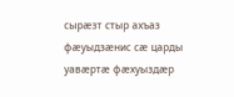сырӕзт стыр ахъаз фӕуыдзӕнис сӕ царды уавӕртӕ фӕхуыздӕр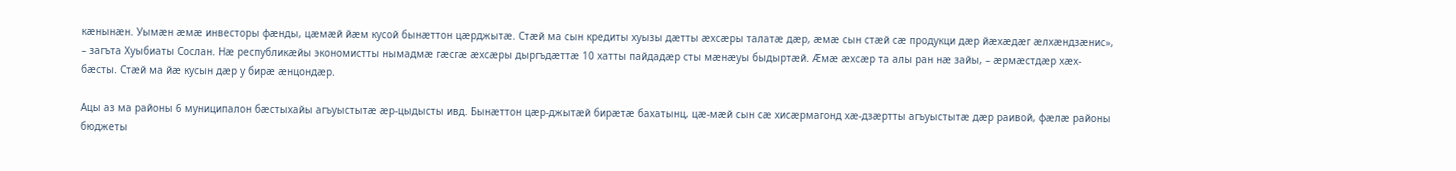кӕнынӕн. Уымӕн ӕмӕ инвесторы фӕнды, цӕмӕй йӕм кусой бынӕттон цӕрджытӕ. Стӕй ма сын кредиты хуызы дӕтты ӕхсӕры талатӕ дӕр, ӕмӕ сын стӕй сӕ продукци дӕр йӕхӕдӕг ӕлхӕндзӕнис», – загъта Хуыбиаты Сослан. Нӕ республикӕйы экономистты нымадмӕ гӕсгӕ ӕхсӕры дыргъдӕттӕ 10 хатты пайдадӕр сты мӕнӕуы быдыртӕй. Ӕмӕ ӕхсӕр та алы ран нӕ зайы, – ӕрмӕстдӕр хӕх-бӕсты. Стӕй ма йӕ кусын дӕр у бирæ ӕнцондӕр.

Ацы аз ма районы 6 муниципалон бӕстыхайы агъуыстытӕ ӕр-цыдысты ивд. Бынӕттон цӕр-джытӕй бирӕтӕ бахатынц, цӕ-мӕй сын сӕ хисӕрмагонд хӕ-дзӕртты агъуыстытӕ дӕр раивой, фӕлӕ районы бюджеты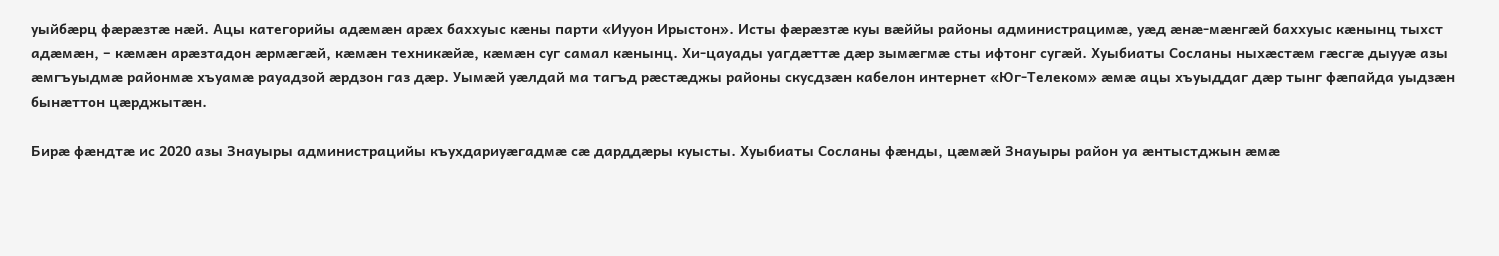уыйбӕрц фӕрӕзтӕ нӕй. Ацы категорийы адæмæн арæх баххуыс кæны парти «Иууон Ирыстон». Исты фӕрӕзтӕ куы вӕййы районы администрацимӕ, уӕд ӕнӕ-мӕнгӕй баххуыс кӕнынц тыхст адӕмӕн, – кӕмӕн арӕзтадон ӕрмӕгӕй, кӕмӕн техникӕйӕ, кӕмӕн суг самал кӕнынц. Хи-цауады уагдӕттӕ дӕр зымӕгмӕ сты ифтонг сугӕй. Хуыбиаты Сосланы ныхӕстӕм гӕсгӕ дыууӕ азы ӕмгъуыдмӕ районмӕ хъуамӕ рауадзой æрдзон газ дӕр. Уымӕй уӕлдай ма тагъд рӕстӕджы районы скусдзӕн кабелон интернет «Юг-Телеком» ӕмӕ ацы хъуыддаг дӕр тынг фӕпайда уыдзӕн бынӕттон цӕрджытӕн.

Бирæ фæндтæ ис 2020 азы Знауыры администрацийы къухдариуæгадмæ сӕ дарддӕры куысты. Хуыбиаты Сосланы фӕнды, цӕмӕй Знауыры район уа ӕнтыстджын ӕмӕ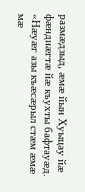размӕдзыд, ӕмӕ йын Хуыцау йӕ фӕндиӕгтӕ йӕ къухты бафтауӕд. «Нæуæг азы къæсæрыл стæм æмæ мæ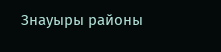Знауыры районы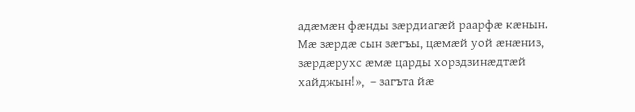адæмæн фæнды зæрдиагæй раарфæ кæнын. Мæ зæрдæ сын зæгъы, цæмæй уой æнæниз, зæрдæрухс æмæ царды хорздзинæдтæй хайджын!»,  – загъта йæ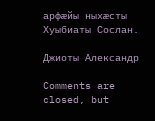арфæйы ныхæсты Хуыбиаты Сослан.

Джиоты Александр

Comments are closed, but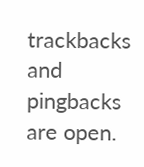trackbacks and pingbacks are open.